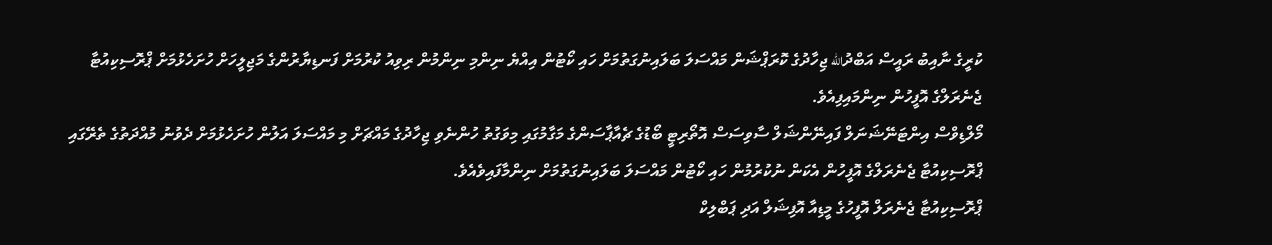ކުރީގެ ނާއިބު ރައީސް އަބްދުالله ޖިހާދުގެ ކޮރަޕްޝަން މައްސަލަ ބަލައިނުގަތުމަށް ހައި ކޯޓުން އިއްޔެ ނިންމި ނިންމުން ރިވިއު ކުރުމަށް ފަނޑިޔާރުންގެ މަޖިލީހަށް ހުށަހެޅުމަށް ޕްރޮސިކިއުޓާ ޖެނެރަލްގެ އޮފީހުން ނިންމައިފިއެވެ.
މޯލްޑިވްސް އިންޓަނޭޝަނަލް ފައިނޭންޝަލް ސާވިސަސް އޮތޯރިޓީ ބޯޑުގެ ޗެއާޕާސަންގެ މަގާމުގައި މިވަގުތު ހުންނެވި ޖިހާދުގެ މައްޗަށް މި މައްސަލަ އަލުން ހުށަހެޅުމަށް ދެވުނު މުއްދަތުގެ ތެރޭގައި ޕްރޮސިކިއުޓާ ޖެނެރަލްގެ އޮފީހުން އެކަން ނުކުރުމުން ހައި ކޯޓުން މައްސަލަ ބަލައިނުގަތުމަށް ނިންމާފައިވެއެވެ.
ޕްރޮސިކިއުޓާ ޖެނެރަލް އޮފީހުގެ މީޑިއާ އޮފިޝަލް އަދި ޕަބްލިކް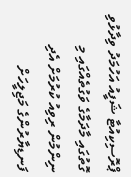ޕްރޮސިކިއުޓާ ޝަފީއު އަހުމަދު ވިދާޅުވި ގޮތުގައި މާދަމާގެ ވަގުތެއްގައި މި ނިންމުން ރިވިއު ކުރުމަށް އެދި ފަނޑިޔާރުންގެ މަޖިލީހަށް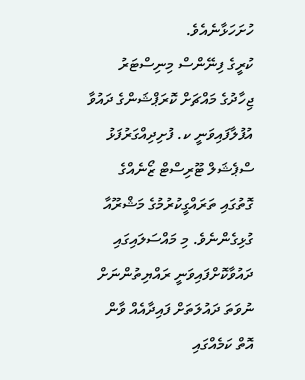ހުށަހަޅާނެއެވެ.
ކުރީގެ ފިނޭންސް މިނިސްޓަރު ޖިހާދުގެ މައްޗަށް ކޮރަޕްޝަންގެ ދައުވާ އުފުލާފައިވަނީ ކ. ފުށިދިއްގަރުފަޅު ސްޕެޝަލް ޓޫރިސްޓް ޒޯނެއްގެ ގޮތުގައި ތަރައްގީކުރުމުގެ މަޝްރޫއާ ގުޅިގެންނެވެ. މި މައްސަލައިގައި ދައުވާކޮށްފައިވަނީ ރައްޔިތުންނަށް ނުވަތަ ދައުލަތަށް ފައިދާއެއް ވާން އޮތް ކަމެއްގައި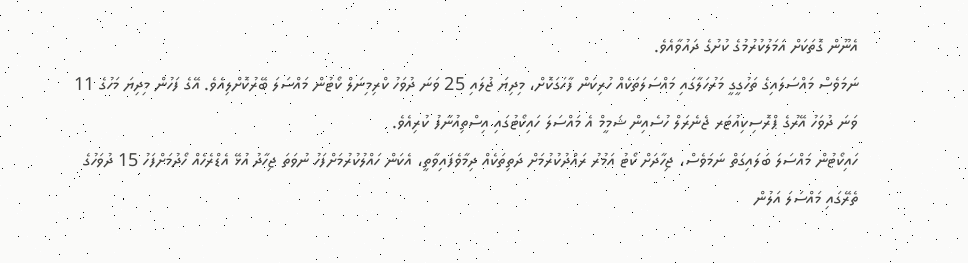އެނޫން ގޮތަކަށް އަމަލުކުރުމުގެ ކުށުގެ ދައުވާއެވެ.
ނަމަވެސް މައްސަލައިގެ ތަހުގީގީ މަރުހަލާގައި މައްސަލަތަކެއް ހުރިކަން ފާހަގަކޮށް، މިދިޔަ ޖުލައި 25 ވަނަ ދުވަހު ކްރިމިނަލް ކޯޓުން މައްސަލަ ބޭރުކޮށްލިއެވެ. އޭގެ ފަހުން މިދިޔަ މަހުގެ 11 ވަނަ ދުވަހު އޭރުގެ ޕްރޮސިކިއުޓަރ ޖެނެރަލް ހުސެއިން ޝަމީމް އެ މައްސަލަ ހައިކޯޓުގައި އިސްތިއުނާފު ކުރިއެވެ.
ހައިކޯޓުން މައްސަލަ ބަލައިގަތް ނަމަވެސް، ޖިހާދަށް ކޯޓު އަމުރު ރައްދުކުރުމަށް ދަތިތަކެއް ދިމާވެފައިވާތީ، އެކަން ހައްލުކުރުމަށްފަހު ނުވަތަ ޖިހާދު އުޅޭ އެޑްރެހެއް ހޯދުމަށްފަހު 15 ދުވަހުގެ ތެރޭގައި މައްސަލަ އަލުން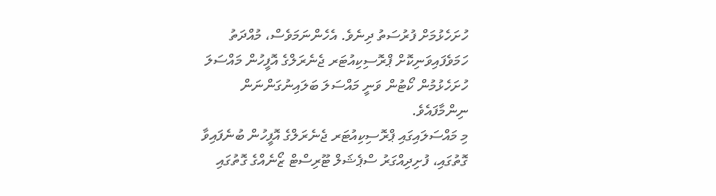ހުށަހެޅުމަށް ފުރުސަތު ދިނެވެ. އެހެންނަމަވެސް، މުއްދަތު ހަމަވެފައިވަނިކޮށް ޕްރޮސިކިއުޓަރ ޖެނެރަލްގެ އޮފީހުން މައްސަލަ ހުށަހެޅުމުން ކޯޓުން ވަނީ މައްސަލަ ބަލައިނުގަންނަން ނިންމާފައެވެ.
މި މައްސަލައިގައި ޕްރޮސިކިއުޓަރ ޖެނެރަލްގެ އޮފީހުން ބުނެފައިވާ ގޮތުގައި، ފުށިދިއްގަރު ސްޕެޝަލް ޓޫރިސްޓް ޒޯނެއްގެ ގޮތުގައި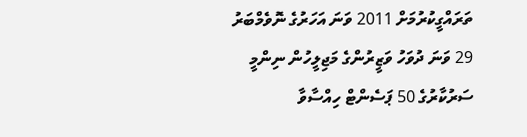ތަރައްގީކުރުމަށް 2011 ވަނަ އަހަރުގެ ނޮވެމްބަރު 29 ވަނަ ދުވަހު ވަޒީރުންގެ މަޖިލީހުން ނިންމީ ސަރުކާރުގެ 50 ޕަސެންޓް ހިއްސާވާ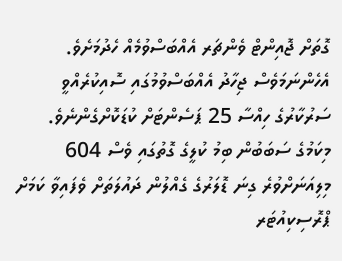ގޮތަށް ޖޮއިންޓް ވެންޗަރ އެއްބަސްވުމެއް ހެދުމަށެވެ. އެހެންނަމަވެސް ޖިހާދު އެއްބަސްވުމުގައި ސޮއިކުރެއްވީ ސަރުކާރުގެ ހިއްސާ 25 ޕަސެންޓަށް ކުޑަކޮށްގެންނެވެ. މިކަމުގެ ސަބަބުން ބިމު ކުލީގެ ގޮތުގައި ވެސް 604 މިލިއަނަށްވުރެ ގިނަ ޑޮލަރުގެ ގެއްލުން ދައުލަތަށް ވެފައިވާ ކަމަށް ޕްރޮސިކިއުޓަރ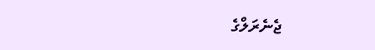ޖެނެރަލްގެ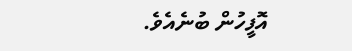އޮފީހުން ބުނެއެވެ.